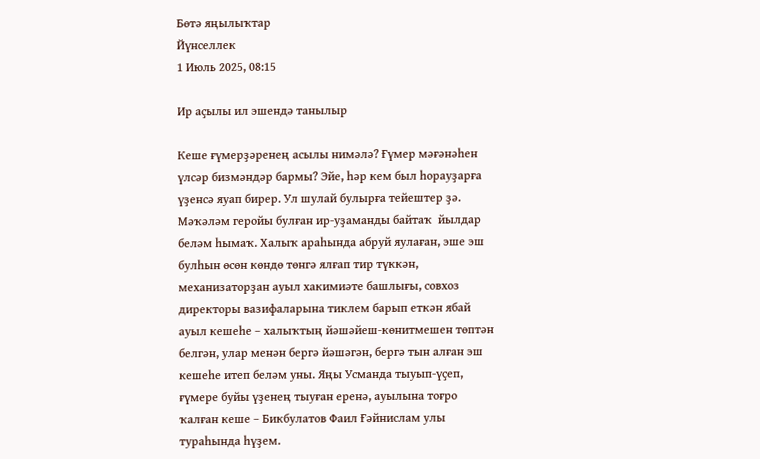Бөтә яңылыҡтар
Йүнселлек
1 Июль 2025, 08:15

Ир аҫылы ил эшендә танылыр

Кеше ғүмерҙәренең асылы нимәлә? Ғүмер мәғәнәһен үлсәр бизмәндәр бармы? Эйе, һәр кем был һорауҙарға үҙенсә яуап бирер. Ул шулай булырға тейештер ҙә. Мәҡәләм геройы булған ир-уҙаманды байтаҡ  йылдар беләм һымаҡ. Халыҡ араһында абруй яулаған, эше эш булһын өсөн көндө төнгә ялғап тир түккән, механизаторҙан ауыл хакимиәте башлығы, совхоз директоры вазифаларына тиклем барып еткән ябай ауыл кешеһе – халыҡтың йәшәйеш-көнитмешен төптән белгән, улар менән бергә йәшәгән, бергә тын алған эш кешеһе итеп беләм уны. Яңы Усманда тыуып-үҫеп, ғүмере буйы үҙенең тыуған еренә, ауылына тоғро ҡалған кеше – Бикбулатов Фаил Ғәйнислам улы тураһында һүҙем.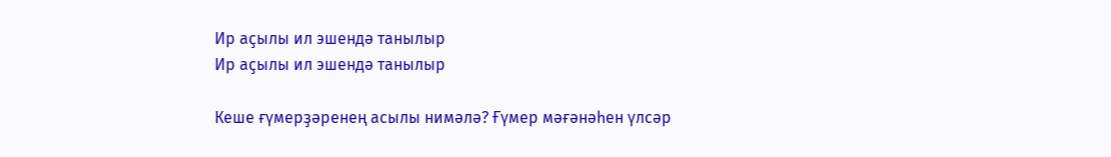Ир аҫылы ил эшендә танылыр
Ир аҫылы ил эшендә танылыр

Кеше ғүмерҙәренең асылы нимәлә? Ғүмер мәғәнәһен үлсәр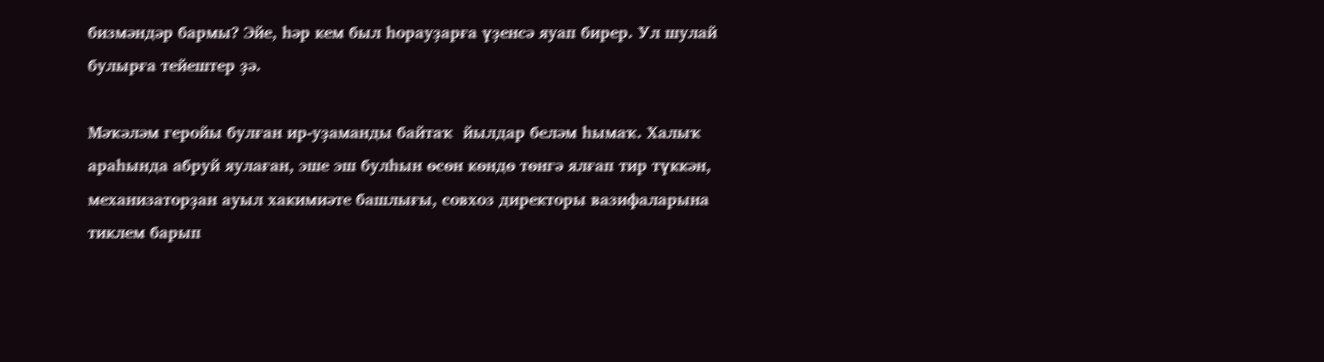бизмәндәр бармы? Эйе, һәр кем был һорауҙарға үҙенсә яуап бирер. Ул шулай булырға тейештер ҙә.

Мәҡәләм геройы булған ир-уҙаманды байтаҡ  йылдар беләм һымаҡ. Халыҡ араһында абруй яулаған, эше эш булһын өсөн көндө төнгә ялғап тир түккән, механизаторҙан ауыл хакимиәте башлығы, совхоз директоры вазифаларына тиклем барып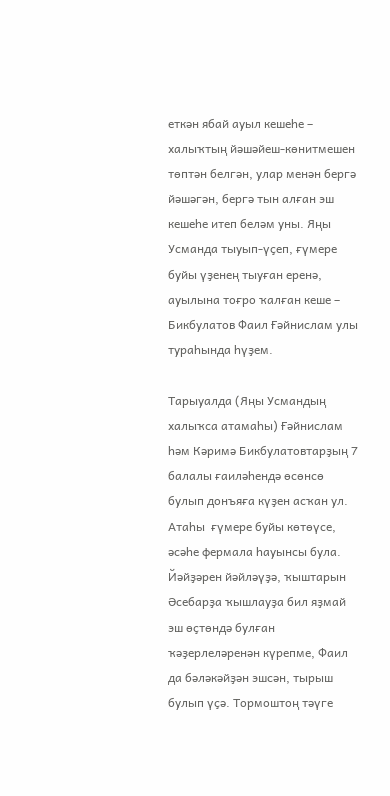еткән ябай ауыл кешеһе – халыҡтың йәшәйеш-көнитмешен төптән белгән, улар менән бергә йәшәгән, бергә тын алған эш кешеһе итеп беләм уны. Яңы Усманда тыуып-үҫеп, ғүмере буйы үҙенең тыуған еренә, ауылына тоғро ҡалған кеше – Бикбулатов Фаил Ғәйнислам улы тураһында һүҙем.

Тарыуалда (Яңы Усмандың халыҡса атамаһы) Ғәйнислам һәм Кәримә Бикбулатовтарҙың 7 балалы ғаиләһендә өсөнсө булып донъяға күҙен асҡан ул. Атаһы  ғүмере буйы көтөүсе, әсәһе фермала һауынсы була. Йәйҙәрен йәйләүҙә, ҡыштарын Әсебарҙа ҡышлауҙа бил яҙмай эш өҫтөндә булған ҡәҙерлеләренән күрепме, Фаил да бәләкәйҙән эшсән, тырыш булып үҫә. Тормоштоң тәүге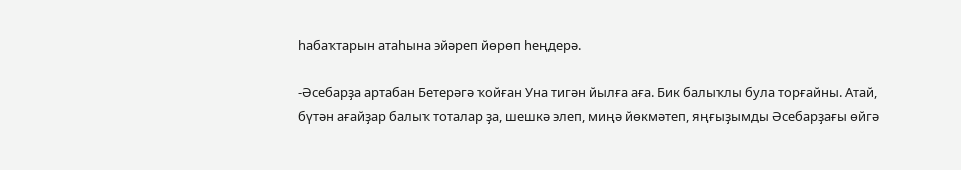һабаҡтарын атаһына эйәреп йөрөп һеңдерә.

-Әсебарҙа артабан Бетерәгә ҡойған Уна тигән йылға аға. Бик балыҡлы була торғайны. Атай, бүтән ағайҙар балыҡ тоталар ҙа, шешкә элеп, миңә йөкмәтеп, яңғыҙымды Әсебарҙағы өйгә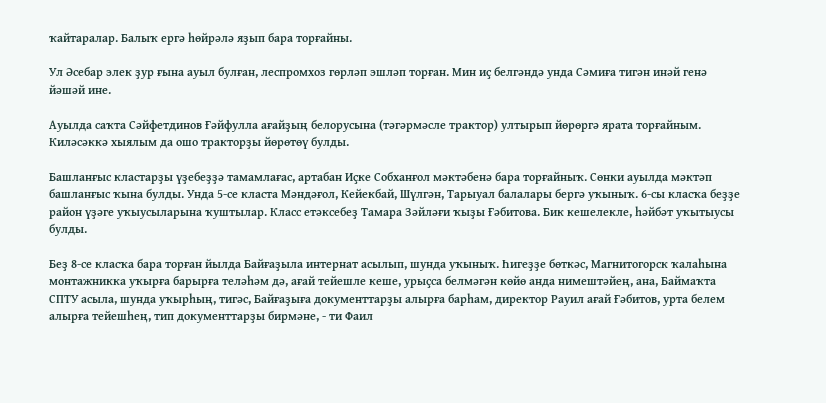ҡайтаралар. Балыҡ ергә һөйрәлә яҙып бара торғайны.

Ул Әсебар элек ҙур ғына ауыл булған, леспромхоз гөрләп эшләп торған. Мин иҫ белгәндә унда Сәмиға тигән инәй генә йәшәй ине.

Ауылда саҡта Сәйфетдинов Ғәйфулла ағайҙың белорусына (тәгәрмәсле трактор) ултырып йөрөргә ярата торғайным. Киләсәккә хыялым да ошо тракторҙы йөрөтөү булды.

Башланғыс кластарҙы үҙебеҙҙә тамамлағас, артабан Иҫке Собханғол мәктәбенә бара торғайныҡ. Сөнки ауылда мәктәп башланғыс ҡына булды. Унда 5-се класта Мәндәғол, Кейекбай, Шүлгән, Тарыуал балалары бергә уҡыныҡ. 6-сы класҡа беҙҙе район үҙәге уҡыусыларына ҡуштылар. Класс етәксебеҙ Тамара Зәйләғи ҡыҙы Ғәбитова. Бик кешелекле, һәйбәт уҡытыусы булды.

Беҙ 8-се класҡа бара торған йылда Байғаҙыла интернат асылып, шунда уҡыныҡ. Һигеҙҙе бөткәс, Магнитогорск ҡалаһына монтажникка уҡырға барырға теләһәм дә, ағай тейешле кеше, урыҫса белмәгән көйө анда нимештәйең, ана, Баймаҡта СПТУ асыла, шунда уҡырһың, тигәс, Байғаҙыға документтарҙы алырға барһам, директор Рауил ағай Ғәбитов, урта белем алырға тейешһең, тип документтарҙы бирмәне, - ти Фаил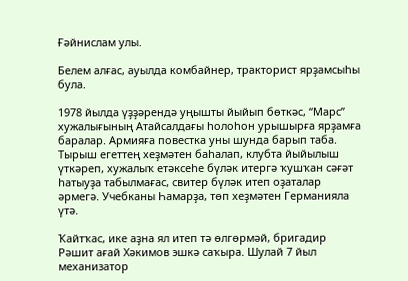Ғәйнислам улы.

Белем алғас, ауылда комбайнер, тракторист ярҙамсыһы була.

1978 йылда үҙҙәрендә уңышты йыйып бөткәс, “Марс” хужалығының Атайсалдағы һолоһон урышырға ярҙамға баралар. Армияға повестка уны шунда барып таба. Тырыш егеттең хеҙмәтен баһалап, клубта йыйылыш үткәреп, хужалыҡ етәксеһе бүләк итергә ҡушҡан сәғәт һатыуҙа табылмағас, свитер бүләк итеп оҙаталар әрмегә. Учебканы Һамарҙа, төп хеҙмәтен Германияла үтә.

Ҡайтҡас, ике аҙна ял итеп тә өлгөрмәй, бригадир Рәшит ағай Хәкимов эшкә саҡыра. Шулай 7 йыл механизатор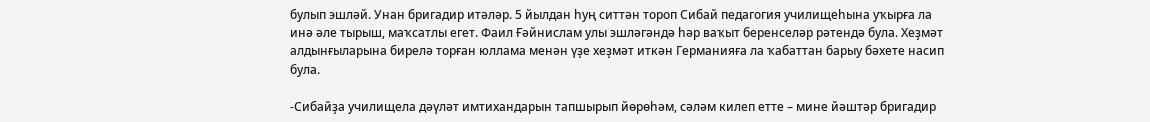булып эшләй. Унан бригадир итәләр. 5 йылдан һуң ситтән тороп Сибай педагогия училищеһына уҡырға ла инә әле тырыш, маҡсатлы егет. Фаил Ғәйнислам улы эшләгәндә һәр ваҡыт беренселәр рәтендә була. Хеҙмәт алдынғыларына бирелә торған юллама менән үҙе хеҙмәт иткән Германияға ла ҡабаттан барыу бәхете насип була.

-Сибайҙа училищела дәүләт имтихандарын тапшырып йөрөһәм, сәләм килеп етте – мине йәштәр бригадир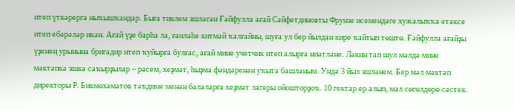итеп үткәрергә ныҡышҡандар. Быға тиклем эшләгән Ғәйфулла ағай Сәйфетдиновты Фрунзе исемендәге хужалыҡҡа етәксе итеп ебәрәләр икән. Ағай үҙе барһа ла, ғаиләһе китмәй ҡалғайны, шуға ул бер йылдан кире ҡайтып төштө. Ғәйфулла ағайҙы  үҙенең урынына бригадир итеп ҡуйырға булғас, ағай мине учетчик итеп алырға ниәтләне. Ләкин тап шул мәлдә мине мәктәпкә эшкә саҡырҙылар – рәсем, хеҙмәт, һыҙма фәндәренән уҡыта башланым. Унда 3 йыл эшләнем. Бер мәл мәктәп директоры Р. Бикмөхәмәтов тәҡдиме менән балаларға хеҙмәт лагеры ойошторҙоҡ. 10 гектар ер алып, мал сөгөлдөрө сәстек.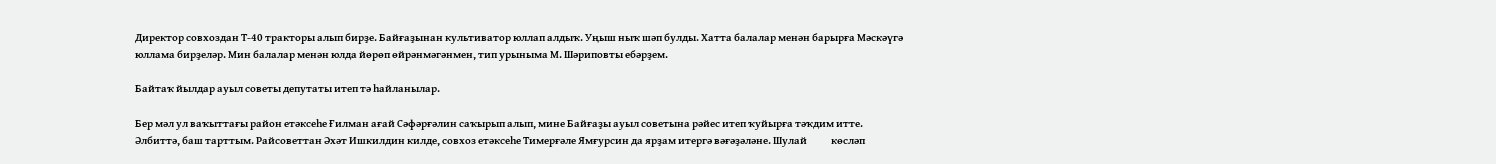Директор совхоздан Т-40 тракторы алып бирҙе. Байғаҙынан культиватор юллап алдыҡ. Уңыш ныҡ шәп булды. Хатта балалар менән барырға Мәскәүгә юллама бирҙеләр. Мин балалар менән юлда йөрөп өйрәнмәгәнмен, тип урыныма М. Шәриповты ебәрҙем.

Байтаҡ йылдар ауыл советы депутаты итеп тә һайланылар.

Бер мәл ул ваҡыттағы район етәксеһе Ғилман ағай Сәфәрғәлин саҡырып алып, мине Байғаҙы ауыл советына рәйес итеп ҡуйырға тәҡдим итте. Әлбиттә, баш тарттым. Райсоветтан Әхәт Ишкилдин килде, совхоз етәксеһе Тимерғәле Ямғурсин да ярҙам итергә вәғәҙәләне. Шулай            көсләп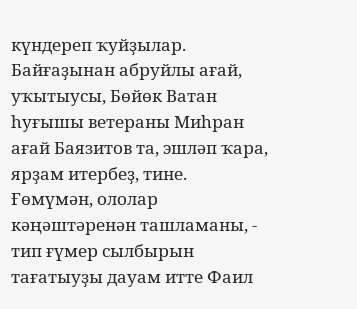күндереп ҡуйҙылар. Байғаҙынан абруйлы ағай, уҡытыусы, Бөйөк Ватан һуғышы ветераны Миһран ағай Баязитов та, эшләп ҡара, ярҙам итербеҙ, тине. Ғөмүмән, ололар кәңәштәренән ташламаны, - тип ғүмер сылбырын тағатыуҙы дауам итте Фаил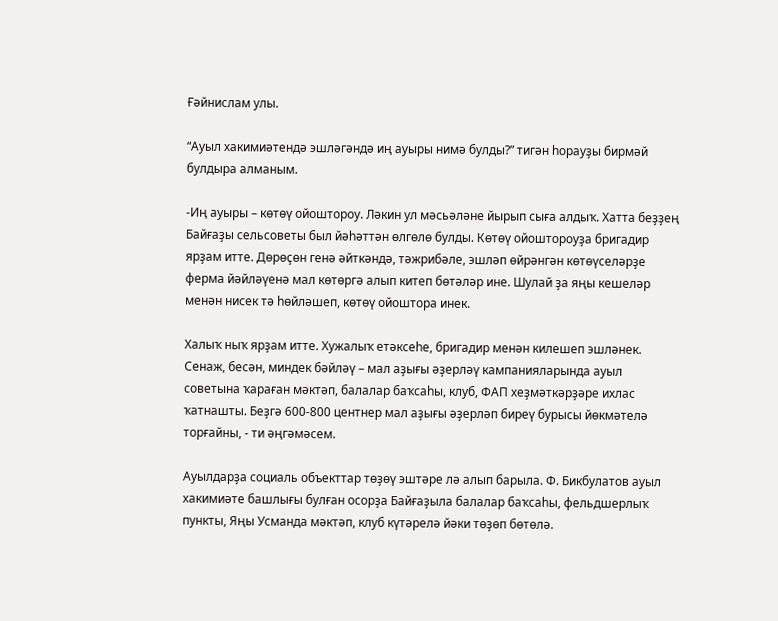Ғәйнислам улы.

“Ауыл хакимиәтендә эшләгәндә иң ауыры нимә булды?” тигән һорауҙы бирмәй булдыра алманым.

-Иң ауыры – көтөү ойоштороу. Ләкин ул мәсьәләне йырып сыға алдыҡ. Хатта беҙҙең Байғаҙы сельсоветы был йәһәттән өлгөлө булды. Көтөү ойоштороуҙа бригадир ярҙам итте. Дөрөҫөн генә әйткәндә, тәжрибәле, эшләп өйрәнгән көтөүселәрҙе ферма йәйләүенә мал көтөргә алып китеп бөтәләр ине. Шулай ҙа яңы кешеләр менән нисек тә һөйләшеп, көтөү ойоштора инек.

Халыҡ ныҡ ярҙам итте. Хужалыҡ етәксеһе, бригадир менән килешеп эшләнек. Сенаж, бесән, миндек бәйләү – мал аҙығы әҙерләү кампанияларында ауыл советына ҡараған мәктәп, балалар баҡсаһы, клуб, ФАП хеҙмәткәрҙәре ихлас ҡатнашты. Беҙгә 600-800 центнер мал аҙығы әҙерләп биреү бурысы йөкмәтелә торғайны, - ти әңгәмәсем.

Ауылдарҙа социаль объекттар төҙөү эштәре лә алып барыла. Ф. Бикбулатов ауыл хакимиәте башлығы булған осорҙа Байғаҙыла балалар баҡсаһы, фельдшерлыҡ пункты, Яңы Усманда мәктәп, клуб күтәрелә йәки төҙөп бөтөлә.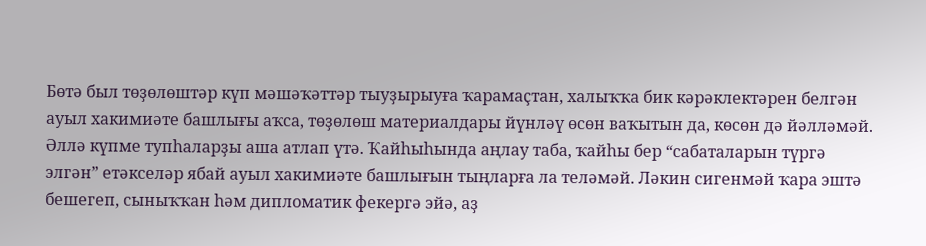Бөтә был төҙөлөштәр күп мәшәҡәттәр тыуҙырыуға ҡарамаҫтан, халыҡҡа бик кәрәклектәрен белгән ауыл хакимиәте башлығы аҡса, төҙөлөш материалдары йүнләү өсөн ваҡытын да, көсөн дә йәлләмәй. Әллә күпме тупһаларҙы аша атлап үтә. Ҡайһыһында аңлау таба, ҡайһы бер “сабаталарын түргә элгән” етәкселәр ябай ауыл хакимиәте башлығын тыңларға ла теләмәй. Ләкин сигенмәй ҡара эштә бешегеп, сыныҡҡан һәм дипломатик фекергә эйә, аҙ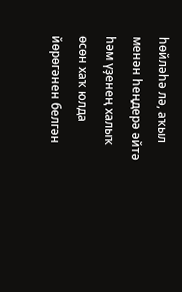һөйләһә лә, аҡыл менән һеңдерә әйтә һәм үҙенең халыҡ өсөн хаҡ юлда йөрөгәнен белгән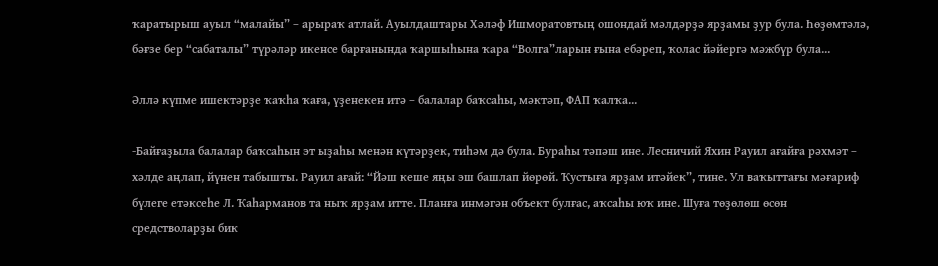ҡаратырыш ауыл “малайы” – арыраҡ атлай. Ауылдаштары Хәләф Ишморатовтың ошондай мәлдәрҙә ярҙамы ҙур була. Һөҙөмтәлә, бәғзе бер “сабаталы” түрәләр икенсе барғанында ҡаршыһына ҡара “Волга”ларын ғына ебәреп, ҡолас йәйергә мәжбүр була...

Әллә күпме ишектәрҙе ҡаҡһа ҡаға, үҙенекен итә – балалар баҡсаһы, мәктәп, ФАП ҡалҡа...

-Байғаҙыла балалар баҡсаһын эт ыҙаһы менән күтәрҙек, тиһәм дә була. Бураһы тәпәш ине. Лесничий Яхин Рауил ағайға рәхмәт – хәлде аңлап, йүнен табышты. Рауил ағай: “Йәш кеше яңы эш башлап йөрөй. Ҡустыға ярҙам итәйек”, тине. Ул ваҡыттағы мәғариф бүлеге етәксеһе Л. Ҡаһарманов та ныҡ ярҙам итте. Планға инмәгән объект булғас, аҡсаһы юҡ ине. Шуға төҙөлөш өсөн средстволарҙы бик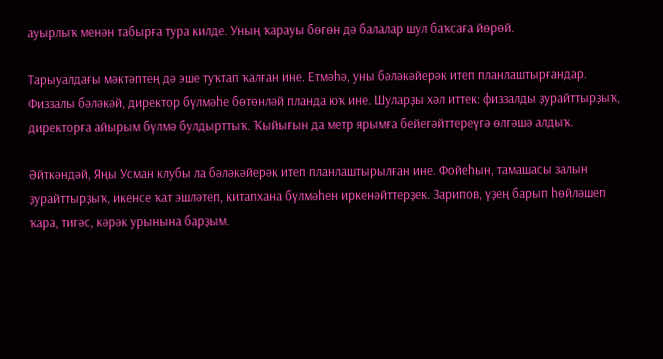ауырлыҡ менән табырға тура килде. Уның ҡарауы бөгөн дә балалар шул баҡсаға йөрөй.

Тарыуалдағы мәктәптең дә эше туҡтап ҡалған ине. Етмәһә, уны бәләкәйерәк итеп планлаштырғандар. Физзалы бәләкәй, директор бүлмәһе бөтөнләй планда юҡ ине. Шуларҙы хәл иттек: физзалды ҙурайттырҙыҡ, директорға айырым бүлмә булдырттыҡ. Ҡыйығын да метр ярымға бейегәйттереүгә өлгәшә алдыҡ.

Әйткәндәй, Яңы Усман клубы ла бәләкәйерәк итеп планлаштырылған ине. Фойеһын, тамашасы залын ҙурайттырҙыҡ, икенсе ҡат эшләтеп, китапхана бүлмәһен иркенәйттерҙек. Зарипов, үҙең барып һөйләшеп ҡара, тигәс, кәрәк урынына барҙым.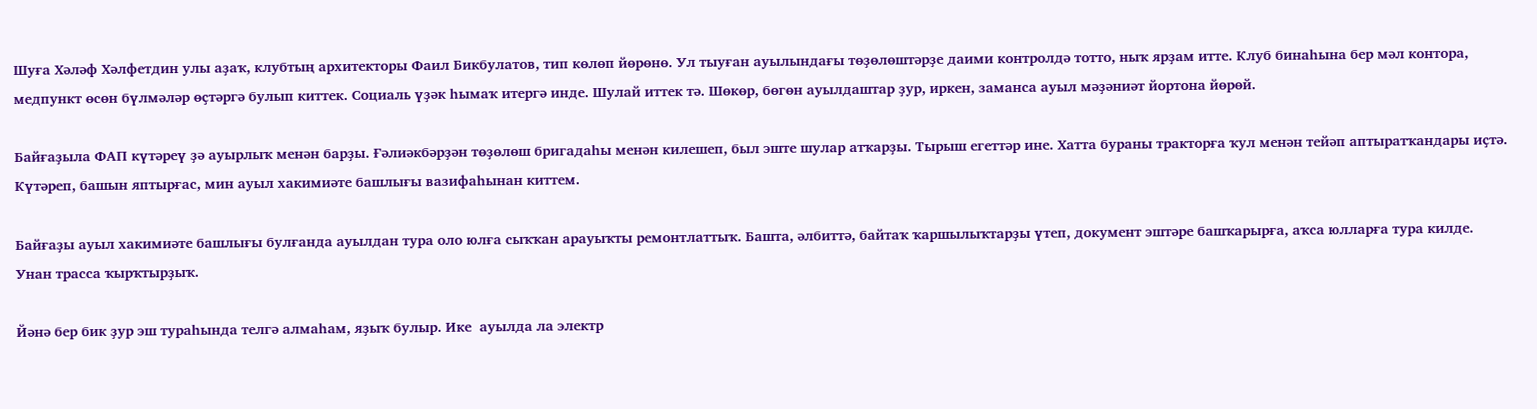Шуға Хәләф Хәлфетдин улы аҙаҡ, клубтың архитекторы Фаил Бикбулатов, тип көлөп йөрөнө. Ул тыуған ауылындағы төҙөлөштәрҙе даими контролдә тотто, ныҡ ярҙам итте. Клуб бинаһына бер мәл контора, медпункт өсөн бүлмәләр өҫтәргә булып киттек. Социаль үҙәк һымаҡ итергә инде. Шулай иттек тә. Шөкөр, бөгөн ауылдаштар ҙур, иркен, заманса ауыл мәҙәниәт йортона йөрөй.

Байғаҙыла ФАП күтәреү ҙә ауырлыҡ менән барҙы. Ғәлиәкбәрҙән төҙөлөш бригадаһы менән килешеп, был эште шулар атҡарҙы. Тырыш егеттәр ине. Хатта бураны тракторға ҡул менән тейәп аптыратҡандары иҫтә. Күтәреп, башын яптырғас, мин ауыл хакимиәте башлығы вазифаһынан киттем.

Байғаҙы ауыл хакимиәте башлығы булғанда ауылдан тура оло юлға сыҡҡан арауыҡты ремонтлаттыҡ. Башта, әлбиттә, байтаҡ ҡаршылыҡтарҙы үтеп, документ эштәре башҡарырға, аҡса юлларға тура килде. Унан трасса ҡырҡтырҙыҡ.

Йәнә бер бик ҙур эш тураһында телгә алмаһам, яҙыҡ булыр. Ике  ауылда ла электр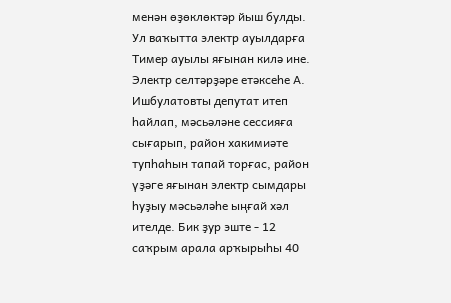менән өҙөклөктәр йыш булды. Ул ваҡытта электр ауылдарға Тимер ауылы яғынан килә ине. Электр селтәрҙәре етәксеһе А. Ишбулатовты депутат итеп һайлап, мәсьәләне сессияға сығарып, район хакимиәте тупһаһын тапай торғас, район үҙәге яғынан электр сымдары һуҙыу мәсьәләһе ыңғай хәл ителде. Бик ҙур эште - 12 саҡрым арала арҡырыһы 40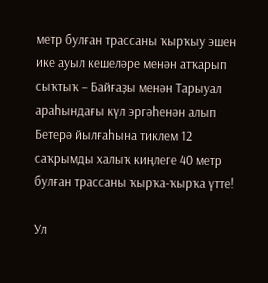метр булған трассаны ҡырҡыу эшен ике ауыл кешеләре менән атҡарып сыҡтыҡ – Байғаҙы менән Тарыуал араһындағы күл эргәһенән алып Бетерә йылғаһына тиклем 12 саҡрымды халыҡ киңлеге 40 метр булған трассаны ҡырҡа-ҡырҡа үтте!

Ул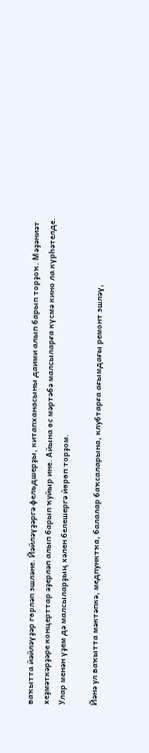ваҡытта йәйләүҙәр гөрләп эшләне. Йәйләүҙәргә фельдшерҙы, китапханасыны даими алып барып торҙоҡ. Мәҙәниәт хеҙмәткәрҙәре концерттар әҙерләп алып барып ҡуйыр ине. Айына өс мәртәбә малсыларға күсмә кино ла күрһәтелде. Улар менән үҙем дә малсыларҙың хәлен белешергә йөрөп торҙом.

Йәнә ул ваҡытта мәктәпкә, медпунктҡа, балалар баҡсаларына, клубтарға ағымдағы ремонт эшләү,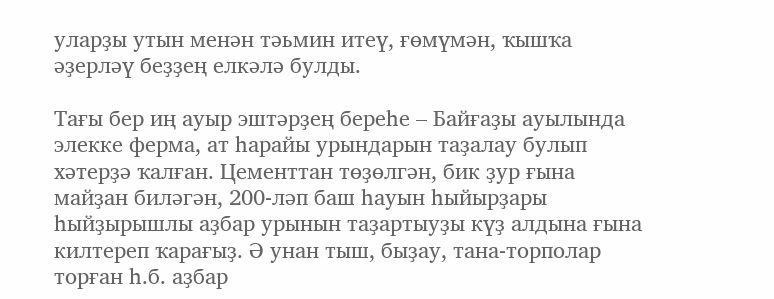уларҙы утын менән тәьмин итеү, ғөмүмән, ҡышҡа әҙерләү беҙҙең елкәлә булды.

Тағы бер иң ауыр эштәрҙең береһе – Байғаҙы ауылында элекке ферма, ат һарайы урындарын таҙалау булып хәтерҙә ҡалған. Цементтан төҙөлгән, бик ҙур ғына майҙан биләгән, 200-ләп баш һауын һыйырҙары һыйҙырышлы аҙбар урынын таҙартыуҙы күҙ алдына ғына килтереп ҡарағыҙ. Ә унан тыш, быҙау, тана-торполар торған һ.б. аҙбар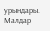урындары. Малдар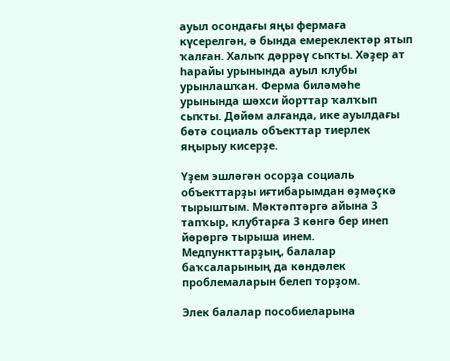ауыл осондағы яңы фермаға күсерелгән, ә бында емереклектәр ятып ҡалған. Халыҡ дәррәү сыҡты. Хәҙер ат һарайы урынында ауыл клубы урынлашҡан. Ферма биләмәһе урынында шәхси йорттар ҡалҡып сыҡты. Дөйөм алғанда, ике ауылдағы бөтә социаль объекттар тиерлек яңырыу кисерҙе.

Үҙем эшләгән осорҙа социаль объекттарҙы иғтибарымдан өҙмәҫкә тырыштым. Мәктәптәргә айына 3 тапҡыр, клубтарға 3 көнгә бер инеп йөрөргә тырыша инем. Медпункттарҙың, балалар баҡсаларының да көндәлек проблемаларын белеп торҙом.

Элек балалар пособиеларына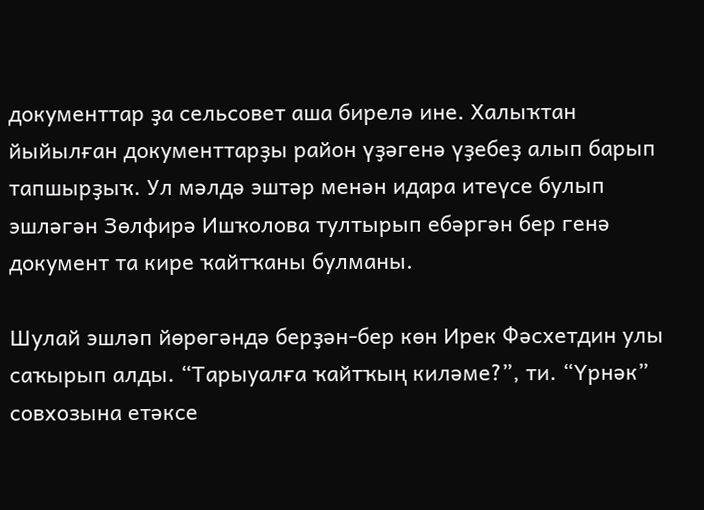документтар ҙа сельсовет аша бирелә ине. Халыҡтан йыйылған документтарҙы район үҙәгенә үҙебеҙ алып барып тапшырҙыҡ. Ул мәлдә эштәр менән идара итеүсе булып эшләгән Зөлфирә Ишҡолова тултырып ебәргән бер генә документ та кире ҡайтҡаны булманы.

Шулай эшләп йөрөгәндә берҙән-бер көн Ирек Фәсхетдин улы саҡырып алды. “Тарыуалға ҡайтҡың киләме?”, ти. “Үрнәк” совхозына етәксе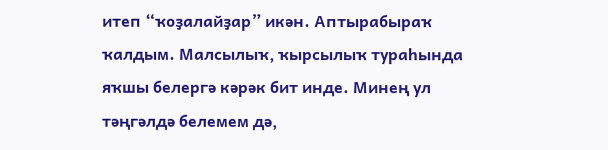итеп “ҡоҙалайҙар” икән. Аптырабыраҡ ҡалдым. Малсылыҡ, ҡырсылыҡ тураһында яҡшы белергә кәрәк бит инде. Минең ул тәңгәлдә белемем дә,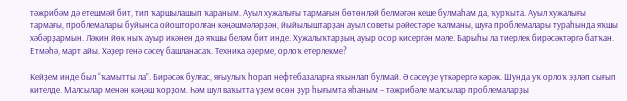тәжрибәм дә етешмәй бит, тип ҡаршылашып ҡараным. Ауыл хужалығы тармағын бөтөнләй белмәгән кеше булмаһам да, ҡурҡыта. Ауыл хужалығы тармағы, проблемалары буйынса ойошторолған кәңәшмәләрҙән, йыйылыштарҙан ауыл советы рәйестәре ҡалманы, шуға проблемалары тураһында яҡшы хәбәрҙармын. Ләкин йөк ныҡ ауыр икәнен дә яҡшы беләм бит инде. Хужалыҡтарҙың ауыр осор кисергән мәле. Барыһы ла тиерлек бирәсәктәргә батҡан. Етмәһә, март айы. Хәҙер генә сәсеү башланасаҡ. Техника әҙерме, орлоҡ етерлекме?

Кейҙем инде был “ҡамытты ла”. Бирәсәк булғас, яғыулыҡ һорап нефтебазаларға яҡынлап булмай. Ә сәсеүҙе үткәрергә кәрәк. Шунда уҡ орлоҡ эҙләп сығып кителде. Малсылар менән кәңәш ҡорҙом. Һәм шул ваҡытта үҙем өсөн ҙур һығымта яһаным – тәжрибәле малсылар проблемаларҙы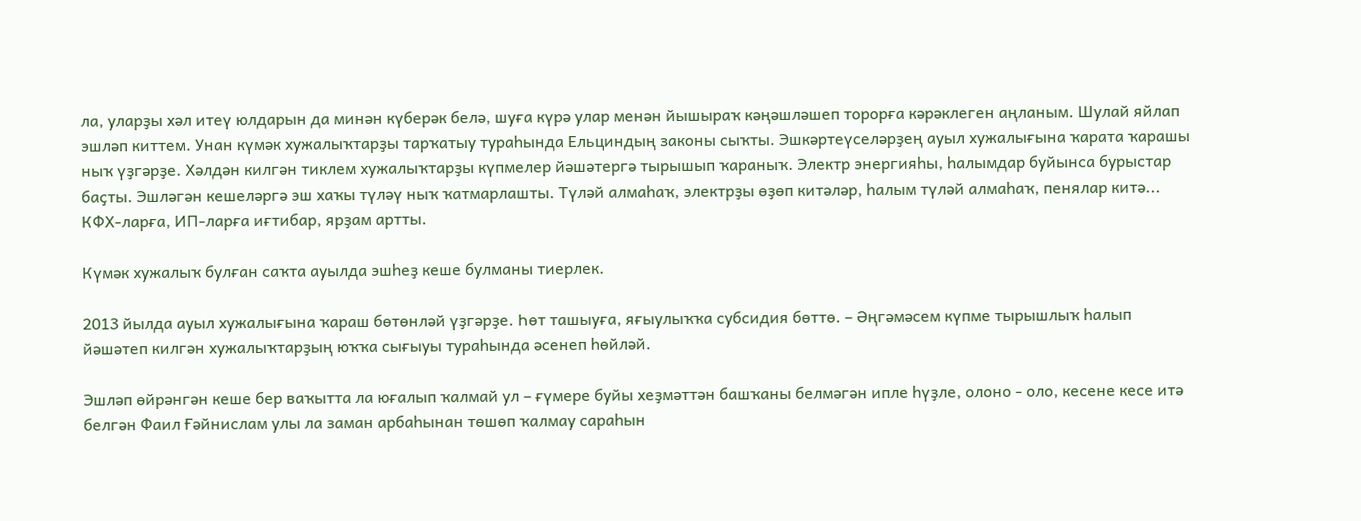ла, уларҙы хәл итеү юлдарын да минән күберәк белә, шуға күрә улар менән йышыраҡ кәңәшләшеп торорға кәрәклеген аңланым. Шулай яйлап эшләп киттем. Унан күмәк хужалыҡтарҙы тарҡатыу тураһында Ельциндың законы сыҡты. Эшкәртеүселәрҙең ауыл хужалығына ҡарата ҡарашы ныҡ үҙгәрҙе. Хәлдән килгән тиклем хужалыҡтарҙы күпмелер йәшәтергә тырышып ҡараныҡ. Электр энергияһы, һалымдар буйынса бурыстар баҫты. Эшләгән кешеләргә эш хаҡы түләү ныҡ ҡатмарлашты. Түләй алмаһаҡ, электрҙы өҙөп китәләр, һалым түләй алмаһаҡ, пенялар китә... КФХ-ларға, ИП-ларға иғтибар, ярҙам артты.

Күмәк хужалыҡ булған саҡта ауылда эшһеҙ кеше булманы тиерлек.

2013 йылда ауыл хужалығына ҡараш бөтөнләй үҙгәрҙе. Һөт ташыуға, яғыулыҡҡа субсидия бөттө. – Әңгәмәсем күпме тырышлыҡ һалып йәшәтеп килгән хужалыҡтарҙың юҡҡа сығыуы тураһында әсенеп һөйләй.

Эшләп өйрәнгән кеше бер ваҡытта ла юғалып ҡалмай ул – ғүмере буйы хеҙмәттән башҡаны белмәгән ипле һүҙле, олоно - оло, кесене кесе итә белгән Фаил Ғәйнислам улы ла заман арбаһынан төшөп ҡалмау сараһын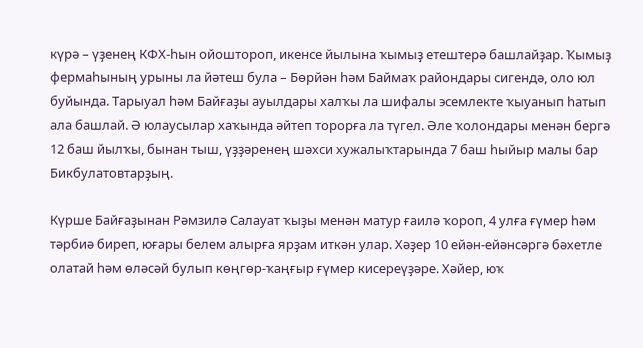күрә – үҙенең КФХ-һын ойоштороп, икенсе йылына ҡымыҙ етештерә башлайҙар. Ҡымыҙ фермаһының урыны ла йәтеш була – Бөрйән һәм Баймаҡ райондары сигендә, оло юл буйында. Тарыуал һәм Байғаҙы ауылдары халҡы ла шифалы эсемлекте ҡыуанып һатып ала башлай. Ә юлаусылар хаҡында әйтеп торорға ла түгел. Әле ҡолондары менән бергә 12 баш йылҡы, бынан тыш, үҙҙәренең шәхси хужалыҡтарында 7 баш һыйыр малы бар Бикбулатовтарҙың.

Күрше Байғаҙынан Рәмзилә Салауат ҡыҙы менән матур ғаилә ҡороп, 4 улға ғүмер һәм тәрбиә биреп, юғары белем алырға ярҙам иткән улар. Хәҙер 10 ейән-ейәнсәргә бәхетле олатай һәм өләсәй булып көңгөр-ҡаңғыр ғүмер кисереүҙәре. Хәйер, юҡ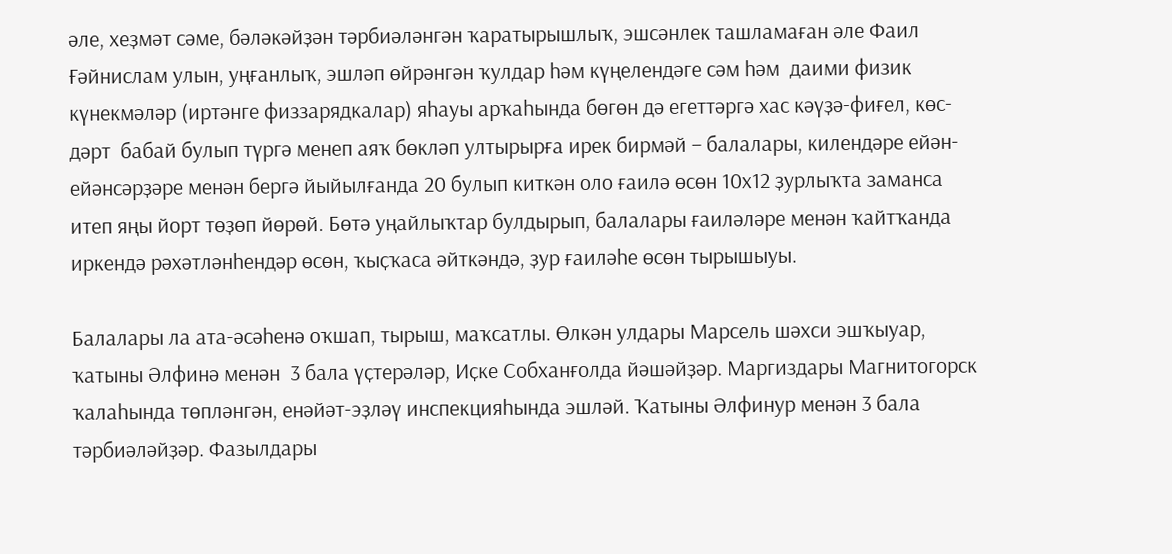әле, хеҙмәт сәме, бәләкәйҙән тәрбиәләнгән ҡаратырышлыҡ, эшсәнлек ташламаған әле Фаил Ғәйнислам улын, уңғанлыҡ, эшләп өйрәнгән ҡулдар һәм күңелендәге сәм һәм  даими физик күнекмәләр (иртәнге физзарядкалар) яһауы арҡаһында бөгөн дә егеттәргә хас кәүҙә-фиғел, көс-дәрт  бабай булып түргә менеп аяҡ бөкләп ултырырға ирек бирмәй – балалары, килендәре ейән-ейәнсәрҙәре менән бергә йыйылғанда 20 булып киткән оло ғаилә өсөн 10х12 ҙурлыҡта заманса итеп яңы йорт төҙөп йөрөй. Бөтә уңайлыҡтар булдырып, балалары ғаиләләре менән ҡайтҡанда иркендә рәхәтләнһендәр өсөн, ҡыҫҡаса әйткәндә, ҙур ғаиләһе өсөн тырышыуы.

Балалары ла ата-әсәһенә оҡшап, тырыш, маҡсатлы. Өлкән улдары Марсель шәхси эшҡыуар, ҡатыны Әлфинә менән  3 бала үҫтерәләр, Иҫке Собханғолда йәшәйҙәр. Маргиздары Магнитогорск ҡалаһында төпләнгән, енәйәт-эҙләү инспекцияһында эшләй. Ҡатыны Әлфинур менән 3 бала тәрбиәләйҙәр. Фазылдары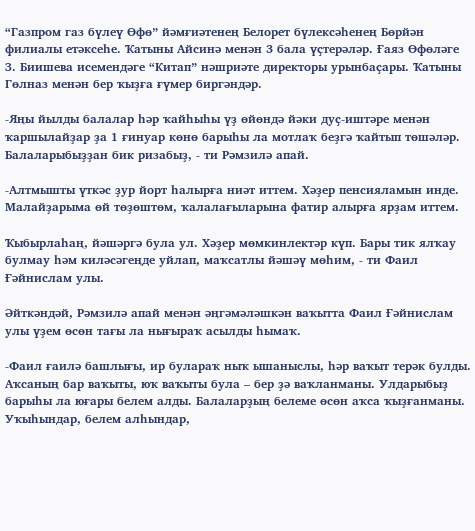“Газпром газ бүлеү Өфө” йәмғиәтенең Белорет бүлексәһенең Бөрйән филиалы етәксеһе. Ҡатыны Айсинә менән 3 бала үҫтерәләр. Ғаяз Өфөләге З. Биишева исемендәге “Китап” нәшриәте директоры урынбаҫары. Ҡатыны Гөлназ менән бер ҡыҙға ғүмер биргәндәр.

-Яңы йылды балалар һәр ҡайһыһы үҙ өйөндә йәки дуҫ-иштәре менән ҡаршылайҙар ҙа 1 ғинуар көнө барыһы ла мотлаҡ беҙгә ҡайтып төшәләр. Балаларыбыҙҙан бик ризабыҙ, - ти Рәмзилә апай.

-Алтмышты үткәс ҙур йорт һалырға ниәт иттем. Хәҙер пенсияламын инде. Малайҙарыма өй төҙөштөм, ҡалалағыларына фатир алырға ярҙам иттем.

Ҡыбырлаһаң, йәшәргә була ул. Хәҙер мөмкинлектәр күп. Бары тик ялҡау булмау һәм киләсәгеңде уйлап, маҡсатлы йәшәү мөһим, - ти Фаил Ғәйнислам улы.

Әйткәндәй, Рәмзилә апай менән әңгәмәләшкән ваҡытта Фаил Ғәйнислам улы үҙем өсөн тағы ла нығыраҡ асылды һымаҡ.

-Фаил ғаилә башлығы, ир булараҡ ныҡ ышаныслы, һәр ваҡыт терәк булды. Аҡсаның бар ваҡыты, юҡ ваҡыты була – бер ҙә ваҡланманы. Улдарыбыҙ барыһы ла юғары белем алды. Балаларҙың белеме өсөн аҡса ҡыҙғанманы. Уҡыһындар, белем алһындар,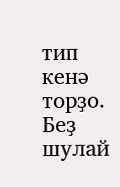тип кенә торҙо. Беҙ шулай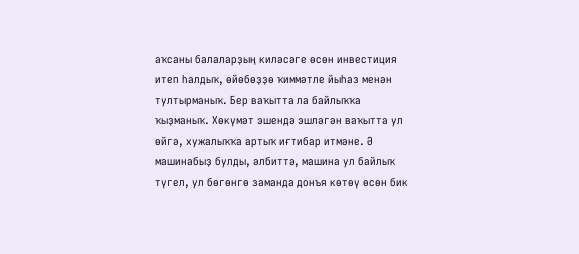аҡсаны балаларҙың киләсәге өсөн инвестиция итеп һалдыҡ, өйөбөҙҙө ҡиммәтле йыһаз менән тултырманыҡ. Бер ваҡытта ла байлыҡҡа ҡыҙманыҡ. Хөкүмәт эшендә эшләгән ваҡытта ул өйгә, хужалыҡҡа артыҡ иғтибар итмәне. Ә машинабыҙ булды, әлбиттә, машина ул байлыҡ түгел, ул бөгөнгө заманда донъя көтөү өсөн бик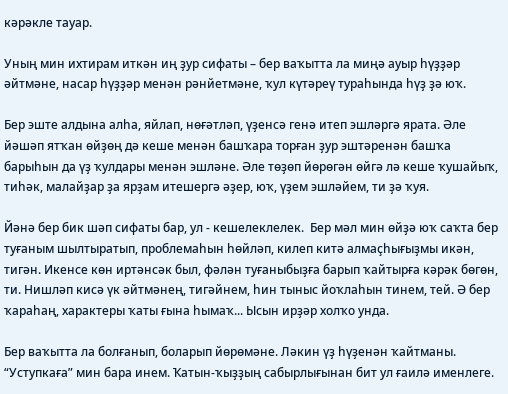кәрәкле тауар.

Уның мин ихтирам иткән иң ҙур сифаты – бер ваҡытта ла миңә ауыр һүҙҙәр әйтмәне, насар һүҙҙәр менән рәнйетмәне, ҡул күтәреү тураһында һүҙ ҙә юҡ.

Бер эште алдына алһа, яйлап, нөғәтләп, үҙенсә генә итеп эшләргә ярата. Әле йәшәп ятҡан өйҙөң дә кеше менән башҡара торған ҙур эштәренән башҡа барыһын да үҙ ҡулдары менән эшләне. Әле төҙөп йөрөгән өйгә лә кеше ҡушайыҡ, тиһәк, малайҙар ҙа ярҙам итешергә әҙер, юҡ, үҙем эшләйем, ти ҙә ҡуя.

Йәнә бер бик шәп сифаты бар, ул - кешелеклелек.  Бер мәл мин өйҙә юҡ саҡта бер туғаным шылтыратып, проблемаһын һөйләп, килеп китә алмаҫһығыҙмы икән, тигән. Икенсе көн иртәнсәк был, фәлән туғаныбыҙға барып ҡайтырға кәрәк бөгөн, ти. Нишләп кисә үк әйтмәнең, тигәйнем, һин тыныс йоҡлаһын тинем, тей. Ә бер ҡараһаң, характеры ҡаты ғына һымаҡ... Ысын ирҙәр холҡо унда.

Бер ваҡытта ла болғанып, боларып йөрөмәне. Ләкин үҙ һүҙенән ҡайтманы. “Уступкаға” мин бара инем. Ҡатын-ҡыҙҙың сабырлығынан бит ул ғаилә именлеге.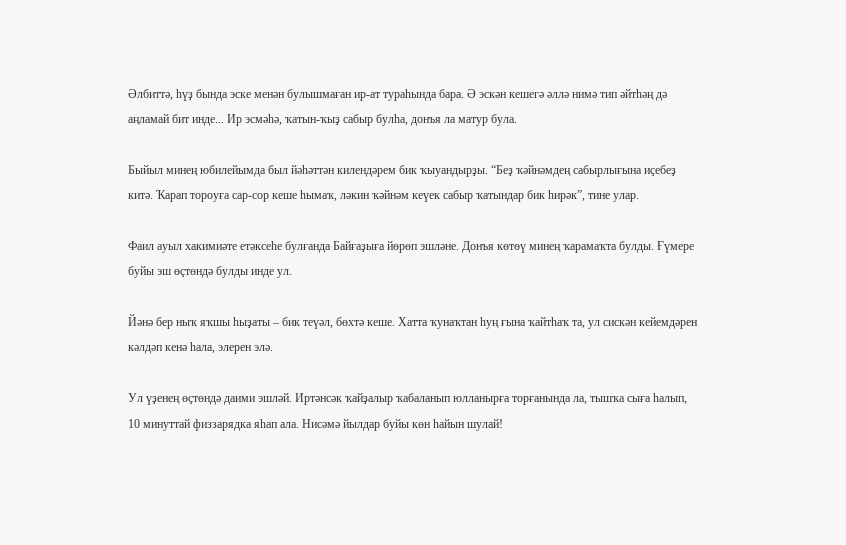Әлбиттә, һүҙ бында эске менән булышмаған ир-ат тураһында бара. Ә эскән кешегә әллә нимә тип әйтһәң дә аңламай бит инде... Ир эсмәһә, ҡатын-ҡыҙ сабыр булһа, донъя ла матур була.

Быйыл минең юбилейымда был йәһәттән килендәрем бик ҡыуандырҙы. “Беҙ ҡәйнәмдең сабырлығына иҫебеҙ китә. Ҡарап тороуға сар-сор кеше һымаҡ, ләкин ҡәйнәм кеүек сабыр ҡатындар бик һирәк”, тине улар.

Фаил ауыл хакимиәте етәксеһе булғанда Байғаҙыға йөрөп эшләне. Донъя көтөү минең ҡарамаҡта булды. Ғүмере буйы эш өҫтөндә булды инде ул.

Йәнә бер ныҡ яҡшы һыҙаты – бик теүәл, бөхтә кеше. Хатта ҡунаҡтан һуң ғына ҡайтһаҡ та, ул сискән кейемдәрен кәлдәп кенә һала, элерен элә.

Ул үҙенең өҫтөндә даими эшләй. Иртәнсәк ҡайҙалыр ҡабаланып юлланырға торғанында ла, тышҡа сыға һалып, 10 минуттай физзарядка яһап ала. Нисәмә йылдар буйы көн һайын шулай!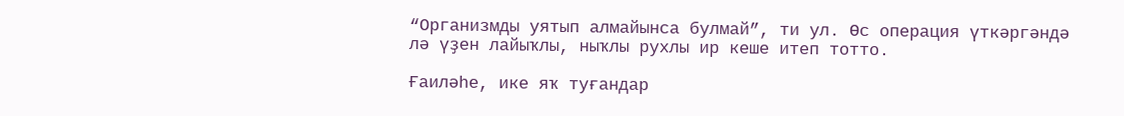“Организмды уятып алмайынса булмай”, ти ул. Өс операция үткәргәндә лә үҙен лайыҡлы, ныҡлы рухлы ир кеше итеп тотто.

Ғаиләһе, ике яҡ туғандар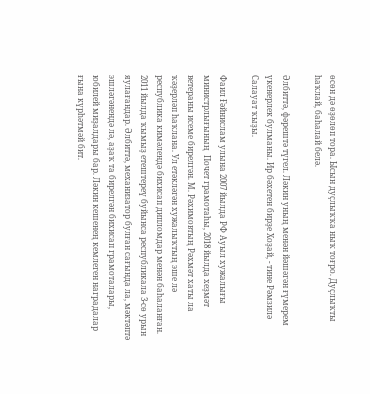өсөн дә өҙөлөп тора. Ысын дуҫлыҡҡа ныҡ тоғро. Дуҫлыҡты һаҡлай, баһалай белә.

Әлбиттә, фәрештә түгел. Ләкин уның менән йәшәгән ғүмерем үкенерлек булманы. Ир бәхетен бирҙе Хоҙай, - тине Рәмзилә Салауат ҡыҙы.

Фаил Ғәйнислам улына 2007 йылда РФ Ауыл хужалығы министрлығының  Почет грамотаһы, 2018 йылда хеҙмәт ветераны исеме бирелгән. М. Рәхимовтың Рәхмәт хаты ла ҡәҙерләп һаҡлана. Ул етәкләгән хужалыҡтың эше лә республика кимәлендә бихисап дипломдар менән баһаланған. 2011 йылда ҡымыҙ етештереү буйынса республикала 3-сө урын яулағандар. Әлбиттә, механизатор булған сағында ла, мәктәптә эшләгәнендә лә, аҙаҡ та бирелгән бихисап грамоталары, юбилей миҙалдары бар. Ләкин кешенең кемлеген наградалар ғына күрһәтмәй бит.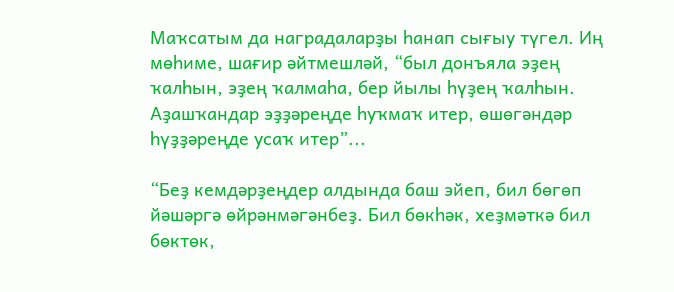Маҡсатым да наградаларҙы һанап сығыу түгел. Иң мөһиме, шағир әйтмешләй, “был донъяла эҙең ҡалһын, эҙең ҡалмаһа, бер йылы һүҙең ҡалһын. Аҙашҡандар эҙҙәреңде һуҡмаҡ итер, өшөгәндәр һүҙҙәреңде усаҡ итер”...

“Беҙ кемдәрҙеңдер алдында баш эйеп, бил бөгөп йәшәргә өйрәнмәгәнбеҙ. Бил бөкһәк, хеҙмәткә бил бөктөк,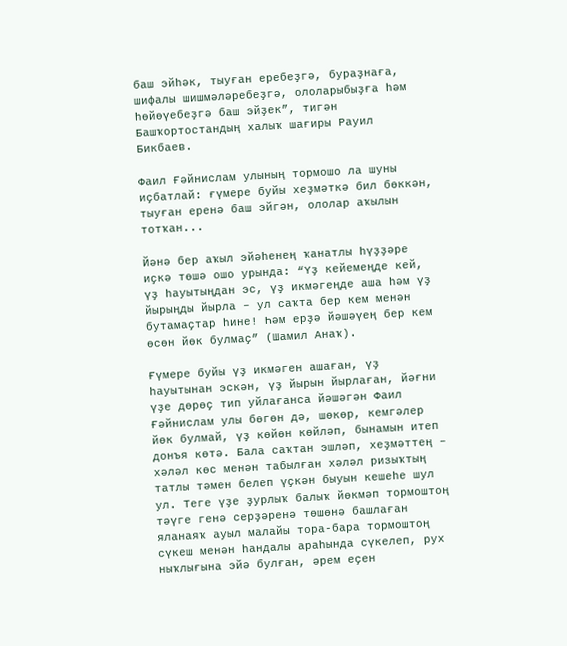баш эйһәк, тыуған еребеҙгә, бураҙнаға, шифалы шишмәләребеҙгә, ололарыбыҙға һәм һөйөүебеҙгә баш эйҙек”, тигән Башҡортостандың халыҡ шағиры Рауил Бикбаев.

Фаил Ғәйнислам улының тормошо ла шуны иҫбатлай: ғүмере буйы хеҙмәткә бил бөккән, тыуған еренә баш эйгән, ололар аҡылын тотҡан...

Йәнә бер аҡыл эйәһенең ҡанатлы һүҙҙәре иҫкә төшә ошо урында: “Үҙ кейемеңде кей, үҙ һауытыңдан эс, үҙ икмәгеңде аша һәм үҙ йырыңды йырла – ул саҡта бер кем менән бутамаҫтар һине! Һәм ерҙә йәшәүең бер кем өсөн йөк булмаҫ” (Шамил Анаҡ).

Ғүмере буйы үҙ икмәген ашаған, үҙ һауытынан эскән, үҙ йырын йырлаған, йәғни үҙе дөрөҫ тип уйлағанса йәшәгән Фаил Ғәйнислам улы бөгөн дә, шөкөр, кемгәлер йөк булмай, үҙ көйөн көйләп, бынамын итеп донъя көтә. Бала саҡтан эшләп, хеҙмәттең – хәләл көс менән табылған хәләл ризыҡтың татлы тәмен белеп үҫкән быуын кешеһе шул ул. Теге үҙе ҙурлыҡ балыҡ йөкмәп тормоштоң тәүге генә серҙәренә төшөнә башлаған яланаяҡ ауыл малайы тора-бара тормоштоң сүкеш менән һандалы араһында сүкелеп, рух ныҡлығына эйә булған, әрем еҫен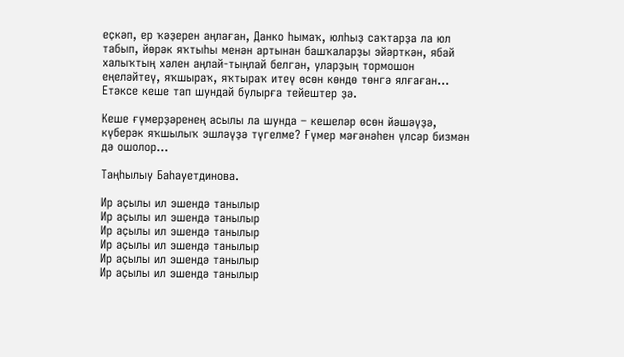еҫкәп, ер ҡәҙерен аңлаған, Данко һымаҡ, юлһыҙ саҡтарҙа ла юл табып, йөрәк яҡтыһы менән артынан башҡаларҙы эйәрткән, ябай халыҡтың хәлен аңлай-тыңлай белгән, уларҙың тормошон еңеләйтеү, яҡшыраҡ, яҡтыраҡ итеү өсөн көндө төнгә ялғаған... Етәксе кеше тап шундай булырға тейештер ҙә.

Кеше ғүмерҙәренең асылы ла шунда – кешеләр өсөн йәшәүҙә, күберәк яҡшылыҡ эшләүҙә түгелме? Ғүмер мәғәнәһен үлсәр бизмән дә ошолор...

Таңһылыу Баһауетдинова.

Ир аҫылы ил эшендә танылыр
Ир аҫылы ил эшендә танылыр
Ир аҫылы ил эшендә танылыр
Ир аҫылы ил эшендә танылыр
Ир аҫылы ил эшендә танылыр
Ир аҫылы ил эшендә танылыр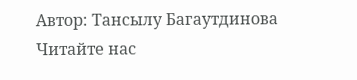Автор: Тансылу Багаутдинова
Читайте нас